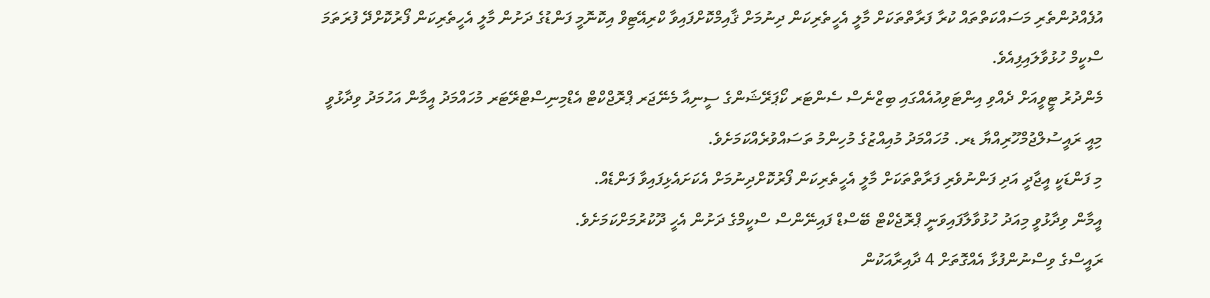އުފެއްދުންތެރި މަސައްކަތްތައް ކުރާ ފަރާތްތަކަށް މާލީ އެހީތެރިކަން ދިނުމަށް ޤާއިމްކޮށްފައިވާ ކްރިއޭޓިވް އިކޮނޮމީ ފަންޑުގެ ދަށުން މާލީ އެހީތެރިކަން ފޯރުކޮށްދޭ ފުރަތަމަ ސްކީމް ހުޅުވާލައިފިއެވެ.
މެންދުރު ޓީވީއަށް ދެއްވި އިންޓަވިއުއެއްގައި ބިޒްނެސް ސެންޓަރ ކޯޕަރޭޝަންގެ ސީނިއާ މެނޭޖަރ ޕްރޮޖްކްޓް އެޑްމިނިސްޓްރޭޓަރ މުހައްމަދު އީމާން އަހުމަދު ވިދާޅުވީ މިއީ ރައީސުލްޖުމްހޫރިއްޔާ ޑރ. މުހައްމަދު މުއިއްޒުގެ މުހިންމު ތަސައްވުރެއްކަމަށެވެ.
މި ފަންޑަކީ އީޖާދީ އަދި ފަންނުވެރި ފަރާތްތަކަށް މާލީ އެހީތެރިކަން ފޯރުކޮށްދިނުމަށް އެކަށައެޅިފައިވާ ފަންޑެއް.
އީމާން ވިދާޅުވީ މިއަދު ހުޅުވާލާފައިވަނީ ޕްރޮޖެކްޓް ބޭސްޑް ފައިނޭންސް ސްކީމްގެ ދަށުން އެހީ ދޫކުރުމަށްކަމަށެވެ.
ރައީސްގެ ވިސްނުންފުޅާ އެއްގޮތަށް 4 ދާއިރާއަކުން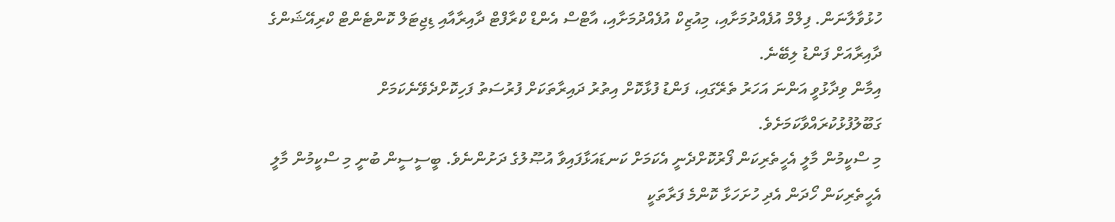ހުޅުވާލާނަން. ފިލްމް އުފެއްދުމަށާއި، މިއުޒިކް އުފެއްދުމަށާއި، އާޓްސް އެންޑް ކްރާފްޓް ދާއިރާއާއި ޑިޖިޓަލް ކޮންޓެންޓް ކްރިއޭޝަންގެ ދާއިރާއަށް ފަންޑު ލިބޭނެ.
އިމާން ވިދާޅުވީ އަންނަ އަހަރު ތެރޭގައި، ފަންޑު ފުޅާކޮށް އިތުރު ދައިރާތަކަށް ފުރުސަތު ފަހިކޮށްދެވޭނެކަމަށް ގަބޫލުފުޅުކުރައްވާކަމަށެވެ.
މި ސްކީމުން މާލީ އެހީތެރިކަން ފޯރުކޮށްދެނީ އެކަމަށް ކަނޑައަޅާފައިވާ އުޞޫލުގެ ދަށުންނެވެ. ބީސީސީން ބުނީ މި ސްކީމުން މާލީ އެހީތެރިކަން ހޯދަން އެދި ހުށަހަޅާ ކޮންމެ ފަރާތަކީ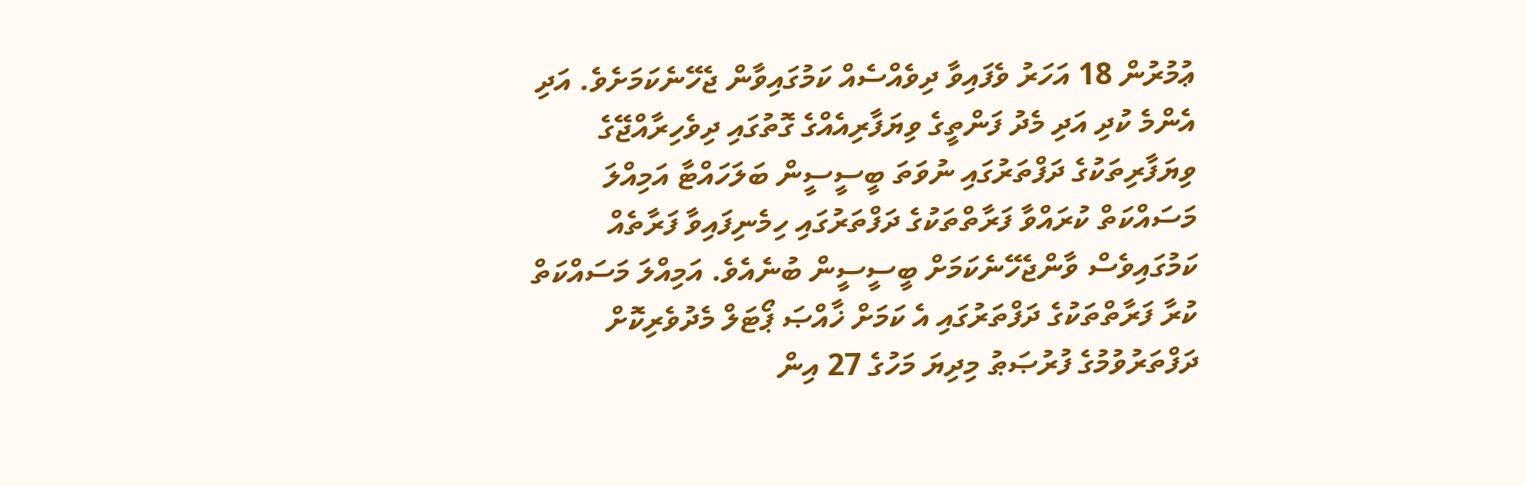ޢުމުރުން 18 އަހަރު ވެފައިވާ ދިވެއްސެއް ކަމުގައިވާން ޖެހޭނެކަމަށެވެ. އަދި އެންމެ ކުދި އަދި މެދު ފަންތީގެ ވިޔަފާރިއެއްގެ ގޮތުގައި ދިވެހިރާއްޖޭގެ ވިޔަފާރިތަކުގެ ދަފްތަރުގައި ނުވަތަ ބީސީސީން ބަލަހައްޓާ އަމިއްލަ މަސައްކަތް ކުރައްވާ ފަރާތްތަކުގެ ދަފްތަރުގައި ހިމެނިފައިވާ ފަރާތެއް ކަމުގައިވެސް ވާންޖެހޭނެކަމަށް ބީސީސީން ބުނެއެވެ. އަމިއްލަ މަސައްކަތް ކުރާ ފަރާތްތަކުގެ ދަފްތަރުގައި އެ ކަމަށް ޚާއްޞަ ޕޯޓަލް މެދުވެރިކޮށް ދަފްތަރުވުމުގެ ފުރުޞަޠު މިދިޔަ މަހުގެ 27 އިން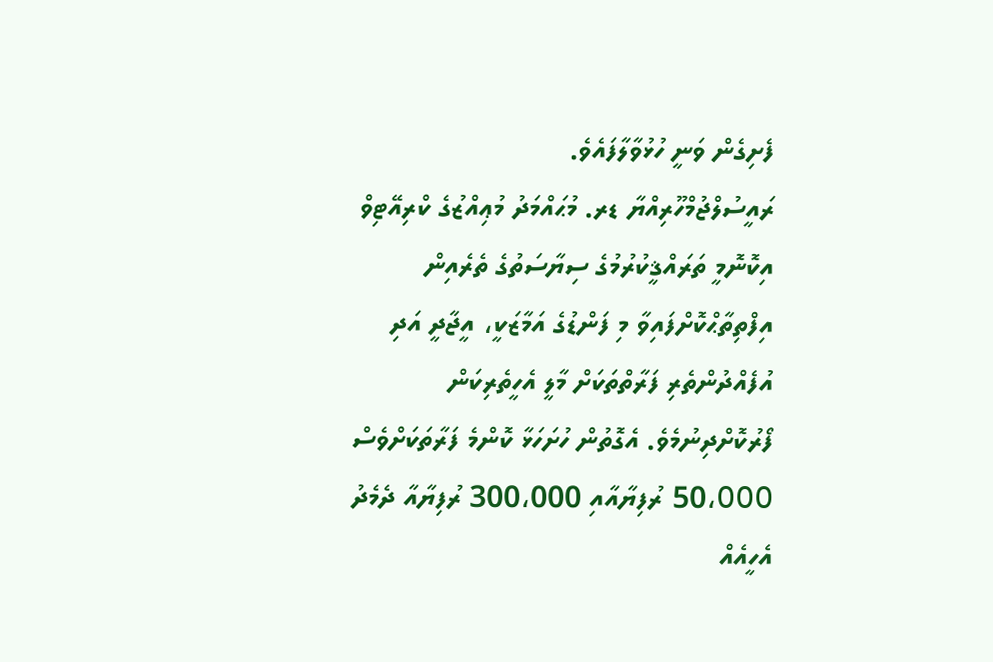ފެށިގެން ވަނީ ހުޅުވާލާފައެވެ.
ރައީސުލްޖުމްހޫރިއްޔާ ޑރ. މުޙައްމަދު މުޢިއްޒުގެ ކްރިއޭޓިވް އިކޮނޮމީ ތަރައްޤީކުރުމުގެ ސިޔާސަތުގެ ތެރެއިން އިފްތިތާޙްކޮށްފައިވާ މި ފަންޑުގެ އަމާޒަކީ، އީޖާދީ އަދި އުފެއްދުންތެރި ފަރާތްތަކަށް މާލީ އެހީތެރިކަން ފޯރުކޮށްދިނުމެވެ. އެގޮތުން ހުށަހަޅާ ކޮންމެ ފަރާތަކަށްވެސް 50،000 ރުފިޔާއާއި 300،000 ރުފިޔާއާ ދެމެދު އެހީއެއް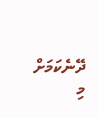ދޭނެކަމަށް މި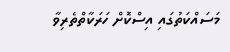މަސައްކަތުގައި އިސްކޮށް ހަރަކާތްތެރިވާ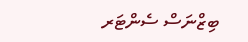ބިޒްނަސް ސެންޓަރ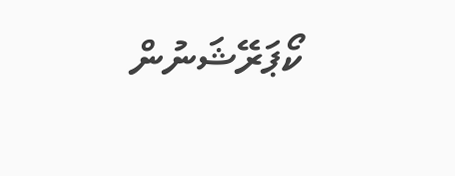ކޯޕަރޭޝަނުން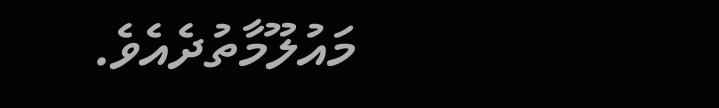މައުލޫމާތުދެއެވެ.